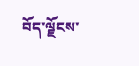བོད་ལྗོངས་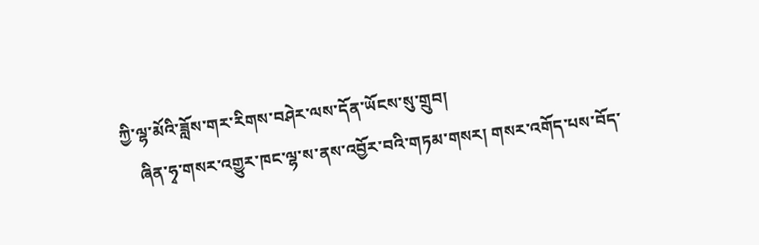ཀྱི་ལྷ་མོའི་ཟློས་གར་རིགས་བཤེར་ལས་དོན་ཡོངས་སུ་གྲུབ།
    ཞིན་ཧྭ་གསར་འགྱུར་ཁང་ལྷ་ས་ནས་འབྱོར་བའི་གཏམ་གསར། གསར་འགོད་པས་བོད་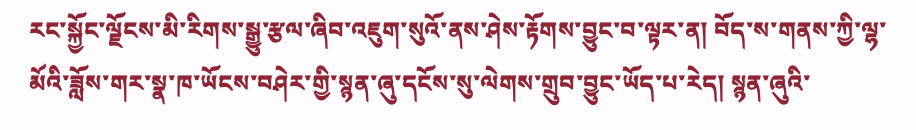རང་སྐྱོང་ལྗོངས་མི་རིགས་སྒྱུ་རྩལ་ཞིབ་འཇུག་སུའོ་ནས་ཤེས་རྟོགས་བྱུང་བ་ལྟར་ན། བོད་ས་གནས་ཀྱི་ལྷ་མོའི་ཟློས་གར་སྣ་ཁ་ཡོངས་བཤེར་གྱི་སྙན་ཞུ་དངོས་སུ་ལེགས་གྲུབ་བྱུང་ཡོད་པ་རེད། སྙན་ཞུའི་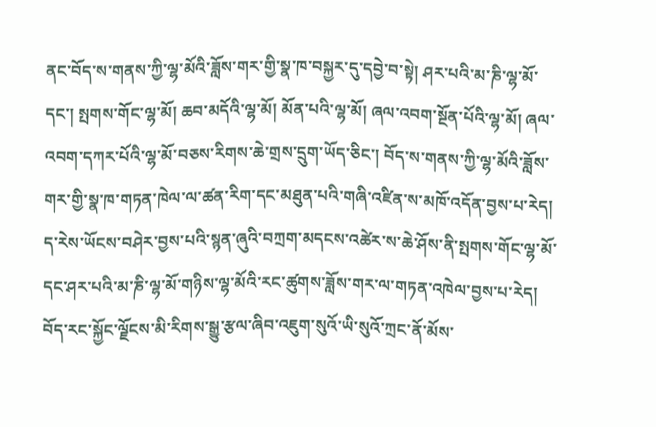ནང་བོད་ས་གནས་ཀྱི་ལྷ་མོའི་ཟློས་གར་གྱི་སྣ་ཁ་བསྐྱར་དུ་དབྱེ་བ་སྟེ། ཤར་པའི་མ་ཎི་ལྷ་མོ་དང་། སྤགས་གོང་ལྷ་མོ། ཆབ་མདོའི་ལྷ་མོ། མོན་པའི་ལྷ་མོ། ཞལ་འབག་སྔོན་པོའི་ལྷ་མོ། ཞལ་འབག་དཀར་པོའི་ལྷ་མོ་བཅས་རིགས་ཆེ་གྲས་དྲུག་ཡོད་ཅིང་། བོད་ས་གནས་ཀྱི་ལྷ་མོའི་ཟློས་གར་གྱི་སྣ་ཁ་གཏན་ཁེལ་ལ་ཚན་རིག་དང་མཐུན་པའི་གཞི་འཛིན་ས་མཁོ་འདོན་བྱས་པ་རེད། ད་རེས་ཡོངས་བཤེར་བྱས་པའི་སྙན་ཞུའི་བཀྲག་མདངས་འཚེར་ས་ཆེ་ཤོས་ནི་སྤགས་གོང་ལྷ་མོ་དང་ཤར་པའི་མ་ཎི་ལྷ་མོ་གཉིས་ལྷ་མོའི་རང་ཚུགས་ཟློས་གར་ལ་གཏན་འཁེལ་བྱས་པ་རེད། བོད་རང་སྐྱོང་ལྗོངས་མི་རིགས་སྒྱུ་རྩལ་ཞིབ་འཇུག་སུའོ་ཡི་སུའོ་ཀྲང་ནོ་མོས་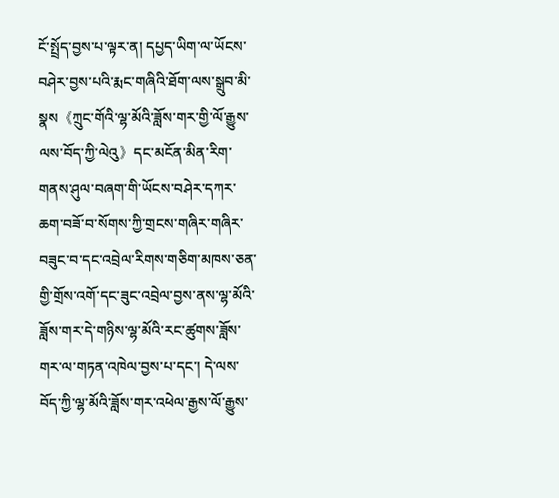ངོ་སྤྲོད་བྱས་པ་ལྟར་ན། དཔྱད་ཡིག་ལ་ཡོངས་བཤེར་བྱས་པའི་རྨང་གཞིའི་ཐོག་ལས་སྒྲུབ་མི་སྣས《ཀྲུང་གོའི་ལྷ་མོའི་ཟློས་གར་གྱི་ལོ་རྒྱུས་ལས་བོད་ཀྱི་ལེའུ》དང་མངོན་མིན་རིག་གནས་ཤུལ་བཞག་གི་ཡོངས་བཤེར་དཀར་ཆག་བཟོ་བ་སོགས་ཀྱི་གྲངས་གཞིར་གཞིར་བཟུང་བ་དང་འབྲེལ་རིགས་གཅིག་མཁས་ཅན་གྱི་གྲོས་འགོ་དང་ཟུང་འབྲེལ་བྱས་ནས་ལྷ་མོའི་ཟློས་གར་དེ་གཉིས་ལྷ་མོའི་རང་ཚུགས་ཟློས་གར་ལ་གཏན་འཁེལ་བྱས་པ་དང་། དེ་ལས་བོད་ཀྱི་ལྷ་མོའི་ཟློས་གར་འཕེལ་རྒྱས་ལོ་རྒྱུས་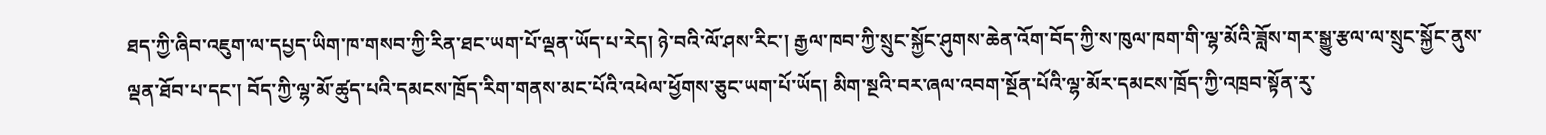ཐད་ཀྱི་ཞིབ་འཇུག་ལ་དཔྱད་ཡིག་ཁ་གསབ་ཀྱི་རིན་ཐང་ཡག་པོ་ལྡན་ཡོད་པ་རེད། ཉེ་བའི་ལོ་ཤས་རིང་། རྒྱལ་ཁབ་ཀྱི་སྲུང་སྐྱོང་ཤུགས་ཆེན་འོག་བོད་ཀྱི་ས་ཁུལ་ཁག་གི་ལྷ་མོའི་ཟློས་གར་སྒྱུ་རྩལ་ལ་སྲུང་སྐྱོང་ནུས་ལྡན་ཐོབ་པ་དང་། བོད་ཀྱི་ལྷ་མོ་ཚུད་པའི་དམངས་ཁྲོད་རིག་གནས་མང་པོའི་འཕེལ་ཕྱོགས་ཅུང་ཡག་པོ་ཡོད། མིག་སྔའི་བར་ཞལ་འབག་སྔོན་པོའི་ལྷ་མོར་དམངས་ཁྲོད་ཀྱི་འཁྲབ་སྟོན་རུ་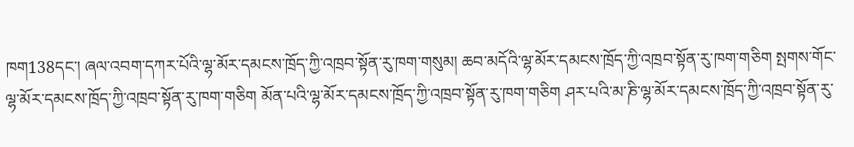ཁག138དང་། ཞལ་འབག་དཀར་པོའི་ལྷ་མོར་དམངས་ཁྲོད་ཀྱི་འཁྲབ་སྟོན་རུ་ཁག་གསུམ། ཆབ་མདོའི་ལྷ་མོར་དམངས་ཁྲོད་ཀྱི་འཁྲབ་སྟོན་རུ་ཁག་གཅིག སྤགས་གོང་ལྷ་མོར་དམངས་ཁྲོད་ཀྱི་འཁྲབ་སྟོན་རུ་ཁག་གཅིག མོན་པའི་ལྷ་མོར་དམངས་ཁྲོད་ཀྱི་འཁྲབ་སྟོན་རུ་ཁག་གཅིག ཤར་པའི་མ་ཎི་ལྷ་མོར་དམངས་ཁྲོད་ཀྱི་འཁྲབ་སྟོན་རུ་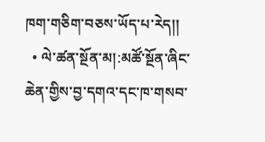ཁག་གཅིག་བཅས་ཡོད་པ་རེད།།
  • ལེ་ཚན་སྔོན་མ།:མཚོ་སྔོན་ཞིང་ཆེན་གྱིས་བྱ་དགའ་དང་ཁ་གསབ་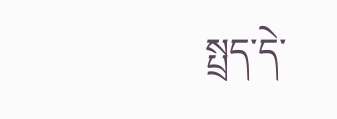སྤྲད་དེ་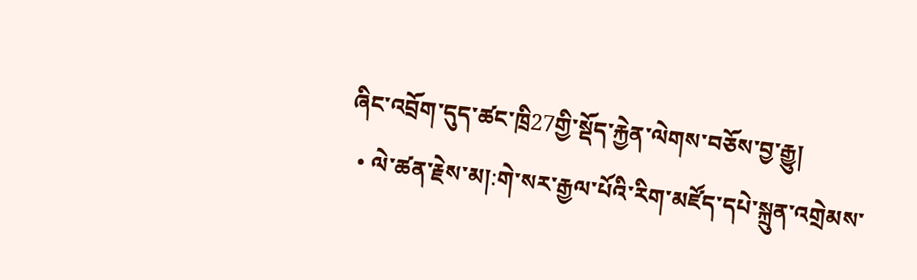ཞིང་འབྲོག་དུད་ཚང་ཁྲི27གྱི་སྡོད་རྐྱེན་ལེགས་བཅོས་བྱ་རྒྱུ།
  • ལེ་ཚན་རྗེས་མ།:གེ་སར་རྒྱལ་པོའི་རིག་མཛོད་དཔེ་སྐྲུན་འགྲེམས་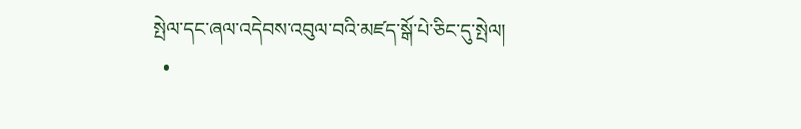སྤེལ་དང་ཞལ་འདེབས་འབུལ་བའི་མཛད་སྒོ་པེ་ཅིང་དུ་སྤེལ།
  •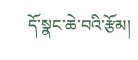དོ་སྣང་ཆེ་བའི་རྩོམ།